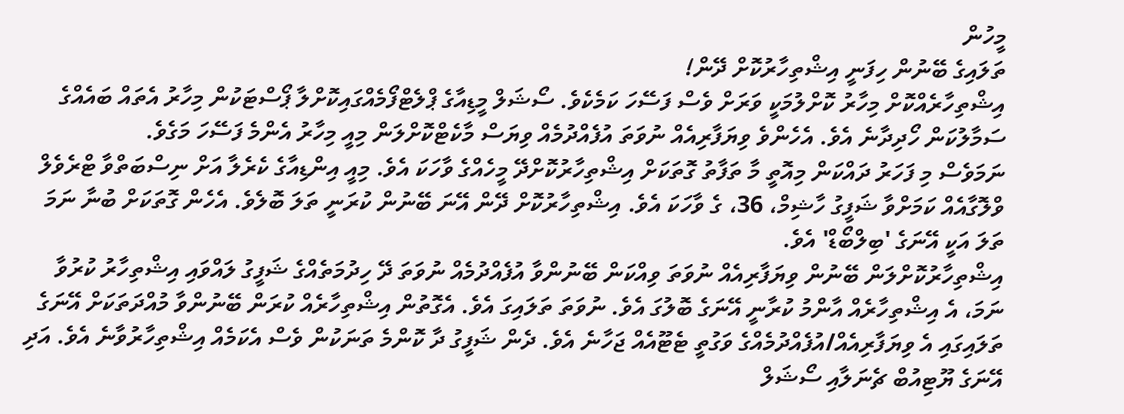މީހުން
ތަލައިގެ ބޭނުން ހިފަނީ އިޝްތިހާރުކޮށް ދޭން!
އިޝްތިހާރެއްކޮށް މިހާރު ކޮށްލުމަކީ ވަރަށް ވެސް ފަސޭހަ ކަމެކެވެ. ސޯޝަލް މީޑިއާގެ ޕްލެޓްފޯމެއްގައިކޮށްލާ ޕޯސްޓަކުން މިހާރު އެތައް ބައެއްގެ ސަމާލުކަން ހޯދިދާނެ އެވެ. އެހެންވެ ވިޔަފާރިއެއް ނުވަތަ އުފެއްދުމެއް ވިޔަސް މާކެޓްކޮށްލަން މިއީ މިހާރު އެންމެ ފަސޭހަ މަގެވެ.
ނަމަވެސް މި ފަހަރު ދައްކަން މިއޮތީ މާ ތަފާތު ގޮތަކަށް އިޝްތިހާރުކޮށްދޭ މީހެއްގެ ވާހަކަ އެވެ. މިއީ އިންޑިއާގެ ކެރެލާ އަށް ނިސްބަތްވާ ޓްރެވެލް ވްލޮގާއެއް ކަމަށްވާ ޝަފީގު ހާޝިމް، 36، ގެ ވާހަކަ އެވެ. އިޝްތިހާރުކޮށް ދޭން އޭނަ ބޭނުން ކުރަނީ ތަލަ ބޮލެވެ. އެހެން ގޮތަކަށް ބުނާ ނަމަ ތަލަ އަކީ އޭނަގެ 'ބިލްބޯޑް' އެވެ.
އިޝްތިހާރުކޮށްލަން ބޭނުން ވިޔަފާރިއެއް ނުވަތަ ވިއްކަން ބޭނުންވާ އުފެއްދުމެއް ނުވަތަ ދޭ ހިދުމަތެއްގެ ޝަފީގު ލައްވައި އިޝްތިހާރު ކުރުވާ ނަމަ، އެ އިޝްތިހާރެއް އާންމު ކުރާނީ އޭނަގެ ބޮލުގަ އެވެ. ނުވަތަ ތަލައިގަ އެވެ. އެގޮތުން އިޝްތިހާރެއް ކުރަން ބޭނުންވާ މުއްދަތަކަށް އޭނަގެ ތަލައިގައި އެ ވިޔަފާރިއެއް/އުފެއްދުމެއްގެ ވަގުތީ ޓެޓޫއެއް ޖަހާނެ އެވެ. ދެން ޝަފީގު ދާ ކޮންމެ ތަނަކުން ވެސް އެކަމެއް އިޝްތިހާރުވާނެ އެވެ. އަދި އޭނަގެ ޔޫޓިއުބް ޗެނަލާއި ސޯޝަލް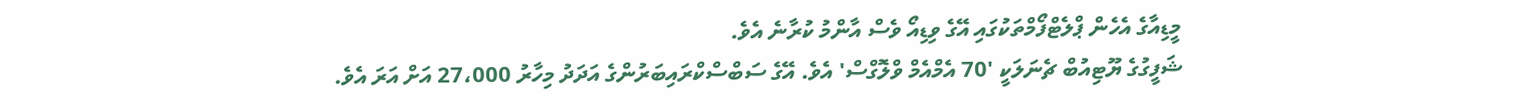މީޑިއާގެ އެހެން ޕްލެޓްފޯމްތަކުގައި އޭގެ ވިޑިއޯ ވެސް އާންމު ކުރާނެ އެވެ.
ޝަފީގުގެ ޔޫޓިއުބް ޗެނަލަކީ '70 އެމްއެމް ވްލޮގްސް' އެވެ. އޭގެ ސަބްސްކްރައިބަރުންގެ އަދަދު މިހާރު 27،000 އަށް އަރަ އެވެ.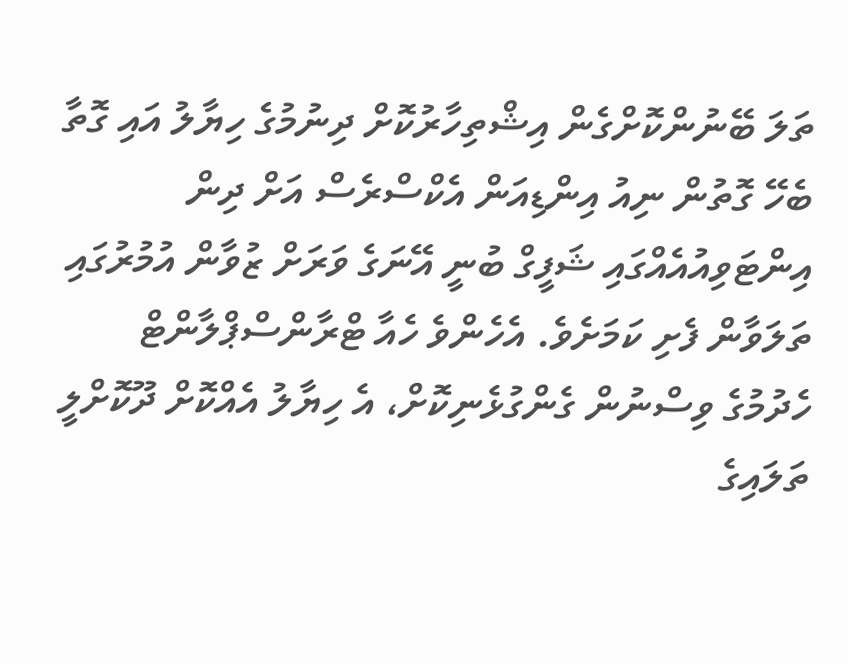ތަލަ ބޭނުންކޮށްގެން އިޝްތިހާރުކޮށް ދިނުމުގެ ހިޔާލު އައި ގޮތާ ބެހޭ ގޮތުން ނިއު އިންޑިއަން އެކްސްރެސް އަށް ދިން އިންޓަވިއުއެއްގައި ޝަފީގް ބުނީ އޭނަގެ ވަރަށް ޒުވާން އުމުރުގައި ތަލަވާން ފެށި ކަމަށެވެ. އެހެންވެ ހެއާ ޓްރާންސްޕްލާންޓް ހެދުމުގެ ވިސްނުން ގެންގުޅެނިކޮށް، އެ ހިޔާލު އެއްކޮށް ދޫކޮށްލީ ތަލައިގެ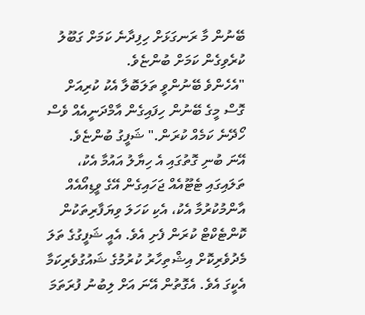ބޭނުން މާ ރަނގަޅަށް ހިފިދާނެ ކަމަށް ގަބޫލު ކުރެވިގެން ކަމަށް ބުންޏެވެ.
"އެހެންވެ ބޭނުންވީ ތަލަބޮލާ އެކު ކުރިއަށް ގޮސް މީގެ ބޭނުން ހިފައިގެން އާމްދަނީއެއް ވެސް ހޯދޭނެ ކަމެއް ކުރަން." ޝަފީގު ބުންޏެވެ.
އޭނަ ބުނި ގޮތުގައި އެ ހިޔާލު އައުމާ އެކު، ތަލައިގައި ޓެޓޫއެއް ޖަހައިގެން އޭގެ ވީޑިއޯއެއް އާންމުކުރުމާ އެކު، އެކި ކަހަލަ ވިޔަފާރިތަކުން ކޮންޓެކްޓް ކުރަން ފެށި އެވެ. އެއީ ޝަފީގުގެ ތަލަ މެދުވެރިކޮށް އިޝްތިހާރު ކުރުމުގެ ޝައުގުވެރިކަމާ އެކީގަ އެވެ. އެގޮތުން އޭނަ އަށް ލިބުނު ފުރަތަމަ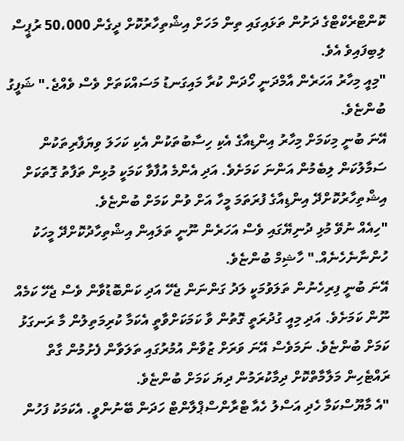ކޮންޓްރެކްޓްގެ ދަށުން ތަޅައިގައި ތިން މަހަށް އިޝްތިހާރުކޮށް ދީގެން 50،000 ރުޕީސް ލިބިފައިވެ އެވެ.
"މިއީ މިހާރު އަހަރެން އާމްދަނީ ހޯދަން ކުރާ މައިގަނޑު މަސައްކަތަށް ވެސް ވެއްޖެ." ޝަފީގު ބުންޏެވެ.
އޭނަ ބުނީ މިކަމަށް މިހާރު އިންޑިއާގެ އެކި ހިސާބުތަކުން އެކި ކަހަލަ ވިޔަފާރިތަކުން ސަމާލުކަން ލިބެމުން އަންނަ ކަމަށެވެ. އަދި އެންމެ އުފާވާ ކަމަކީ މުޅިން ތަފާތު ގޮތަކަށް އިޝްތިހާރުކޮށްދޭ އިންޑިއާގެ ފުރަތަމަ މީހާ އަށް ވުން ކަމަށް ބުންޏެވެ.
"ހިއެއް ނުވޭ މުޅި ދުނިޔޭގައި ވެސް އަހަރެން ނޫނީ ތަލައިން އިޝްތިހާދުކޮށްދޭ މީހަކު ހުންނާނެހެނެއް." ހާޝިމް ބުންޏެވެ.
އޭނަ ބުނީ ފިރިހެނުން ތަލަވުމަކީ ލަދު ގަންނަން ޖެހޭ އަދި ކަންބޮޑުވާން ވެސް ޖެހޭ ކަމެއް ނޫން ކަމަށެވެ. އަދި މިއީ ގުދުރަތީ ގޮތުން ވާ ކަމަކަށްވާތީ އެކަމާ ކުރިމަތިލުން މާ ރަނގަޅު ކަމަށް ބުންޏެވެ. ނަމަވެސް އޭނަ ވަރަށް ޒުވާން އުމުރުގައި ތަލަވާން ފެށުމުން ގާތް ރައްޓެހިން މަލާމާތްކޮށް ދިމާކުރަމުން ދިޔަ ކަމަށް ބުންޏެވެ.
"އެ މާޔޫސްކަމާ ހެދި އަސްލު ހެއާ ޓްރާންސްޕްލާންޓް ހަދަން ބޭނުންވީ. އެކަމަކު ފަހުން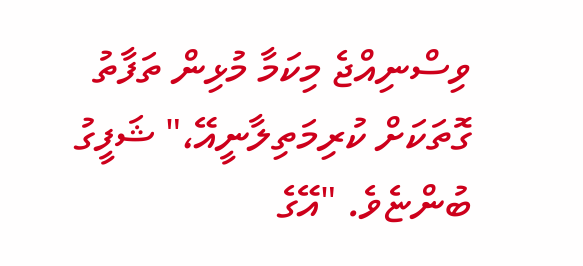ވިސްނިއްޖެ މިކަމާ މުޅިން ތަފާތު ގޮތަކަށް ކުރިމަތިލާނީއޭ،" ޝަފީގު ބުންޏެވެ. "އޭގެ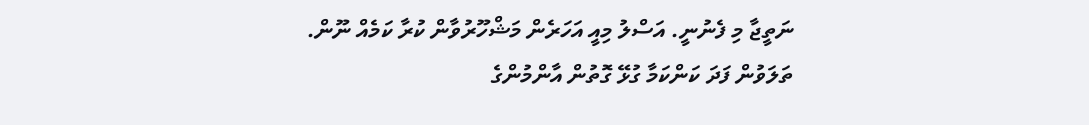ނަތީޖާ މި ފެނުނީ. އަސްލު މިއީ އަހަރެން މަޝްހޫރުވާން ކުރާ ކަމެއް ނޫން. ތަލަވުން ފަދަ ކަންކަމާ ގުޅޭ ގޮތުން އާންމުންގެ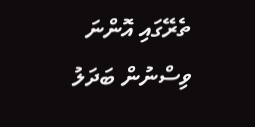ތެރޭގައި އޮންނަ ވިސްނުން ބަދަލު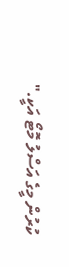ކުރުން މީގެ އަސްލު މޮޓޯ އަކީ."